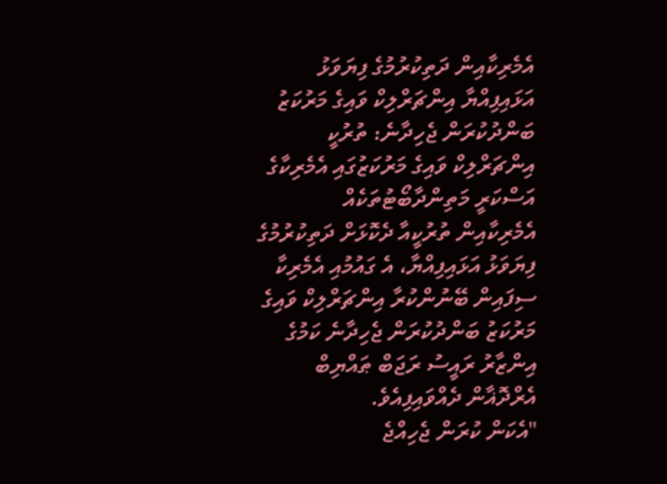އެމެރިކާއިން ދަތިކުރުމުގެ ފިޔަވަޅު އަޅައިފިއްޔާ އިންޗަރްލިކް ވައިގެ މަރުކަޒު ބަންދުކުރަން ޖެހިދާނެ: ތުރުކީ
އިންޗަރްލިކް ވައިގެ މަރުކަޒުގައި އެމެރިކާގެ އަސްކަރީ މަތިންދާބޯޓުތަކެއް
އެމެރިކާއިން ތުރުކީއާ ދެކޮޅަށް ދަތިކުރުމުގެ ފިޔަވަޅު އަޅައިފިއްޔާ، އެ ގައުމުއި އެމެރިކާ ސިފައިން ބޭނުންކުރާ އިންޗަރްލިކް ވައިގެ މަރުކަޒު ބަންދުކުރަން ޖެހިދާނެ ކަމުގެ އިންޒާރު ރައީސު ރަޖަބް ޠައްޔިބް އެރްދޮޣާން ދެއްވައިފިއެވެ.
"އެކަން ކުރަން ޖެހިއްޖެ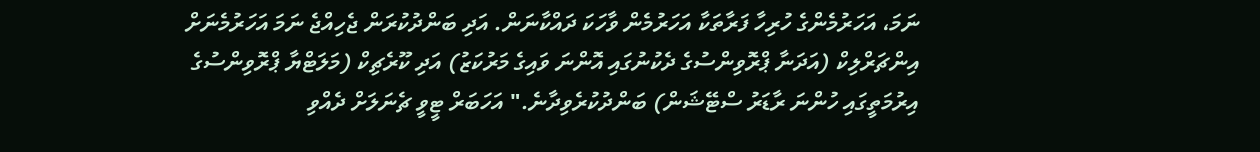ނަމަ، އަހަރުމެންގެ ހުރިހާ ފަރާތަކާ އަހަރުމެން ވާހަކަ ދައްކާނަން. އަދި ބަންދުކުރަން ޖެހިއްޖެ ނަމަ އަހަރުމެނަށް އިންޗަރްލިކް (އަދަނާ ޕްރޮވިންސުގެ ދެކުނުގައި އޮންނަ ވައިގެ މަރުކަޒު) އަދި ކޫރެޗިކް (މަލަޓްޔާ ޕްރޮވިންސުގެ އިރުމަތީގައި ހުންނަ ރާޑަރު ސްޓޭޝަން) ބަންދުކުރެވިދާނެ." އަހަބަރް ޓީވީ ޗެނަލަށް ދެއްވި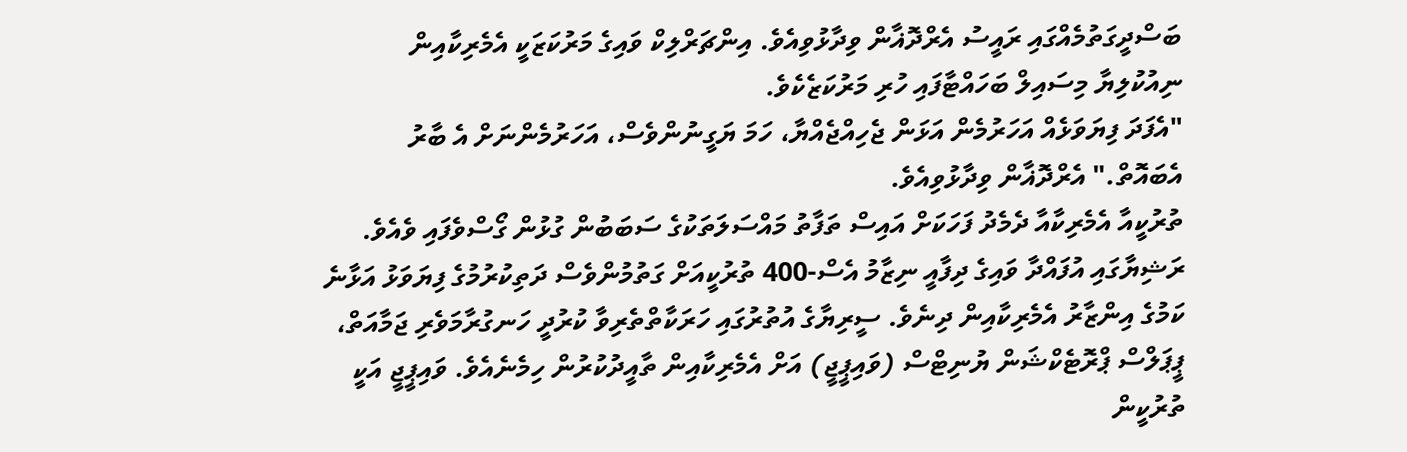ބަސްދީގަތުމެއްގައި ރައީސު އެރްދޮޣާން ވިދާޅުވިއެވެ. އިންޗަރްލިކް ވައިގެ މަރުކަޒަކީ އެމެރިކާއިން ނިއުކުލިޔާ މިސައިލް ބަހައްޓާފައި ހުރި މަރުކަޒެކެވެ.
"އެފަދަ ފިޔަވަޅެއް އަހަރުމެން އަޅަން ޖެހިއްޖެއްޔާ، ހަމަ ޔަގީނުންވެސް، އަހަރުމެންނަށް އެ ބާރު އެބައޮތް." އެރްދޮޣާން ވިދާޅުވިއެވެ.
ތުރުކީއާ އެމެރިކާއާ ދެމެދު ފަހަކަށް އައިސް ތަފާތު މައްސަލަތަކުގެ ސަބަބުން ގުޅުން ގޯސްވެފައި ވެއެވެ. ރަޝިޔާގައި އުފައްދާ ވައިގެ ދިފާއީ ނިޒާމު އެސް-400 ތުރުކީއަށް ގަތުމުންވެސް ދަތިކުރުމުގެ ފިޔަވަޅު އަޅާނެ ކަމުގެ އިންޒާރު އެމެރިކާއިން ދިނެވެ. ސީރިޔާގެ އުތުރުގައި ހަރަކާތްތެރިވާ ކުރުދީ ހަނގުރާމަވެރި ޖަމާއަތް، ޕީޕަލްސް ޕްރޮޓެކްޝަން ޔުނިޓްސް (ވައިޕީޖީ) އަށް އެމެރިކާއިން ތާއީދުކުރުން ހިމެނެއެވެ. ވައިޕީޖީ އަކީ ތުރުކީން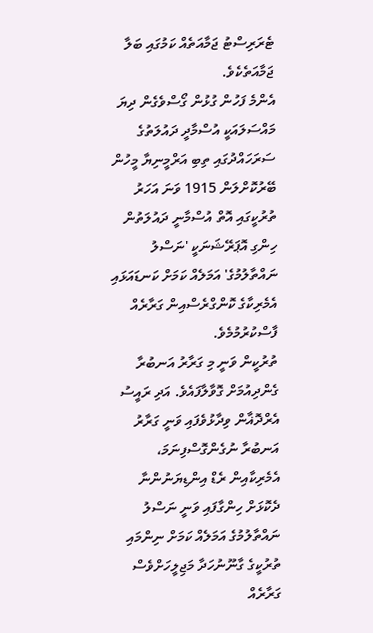ޓެރަރިސްޓު ޖަމާއަތެއް ކަމުގައި ބަލާ ޖަމާއަތެކެވެ.
އެންމެ ފަހުން ގުޅުން ގޯސްވެގެން ދިޔަ މައްސަލައަކީ އުސްމާދީ ދައުލަތުގެ ސަރަހައްދުގައި ތިބި އަރްމީނިޔާ މީހުން ބޭރުކޮށްލަން 1915 ވަނަ އަހަރު ތުރުކީގައި އޮތް އުސްމާނީ ދައުލަތުން ހިންގި އޮޕަރޭޝަނަކީ 'ނަސްލު ނައްތާލުމުގެ' އަމަލެއް ކަމަށް ކަނޑައަޅައި އެމެރިކާގެ ކޮންގްރެސްއިން ގަރާރެއް ފާސްކުރުމުމެވެ.
ތުރުކީން ވަނީ މި ގަރާރު އަނބުރާ ގެންދިއުމަށް ގޮވާލާފައެވެ. އަދި ރައީސު އެރްދޮޣާން ވިދާޅުވެފައި ވަނީ ގަރާރު އަނބުރާ ނުގެންގޮސްފިނަމަ، އެމެރިކާއިން ރެޑް އިންޑިޔަނުންނާ ދެކޮޅަށް ހިންގާފައި ވަނީ ނަސްލު ނައްތާލުމުގެ އަމަލެއް ކަމަށް ނިންމައި ތުރުކީގެ ގާނޫނުހަދާ މަޖިލީހަށްވެސް ގަރާރެއް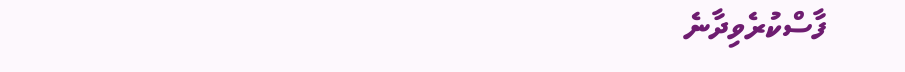ފާސްކުރެވިދާނެ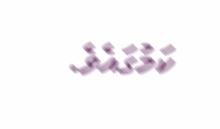ކަމުގައެވެ.